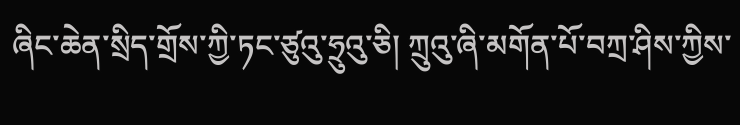ཞིང་ཆེན་སྲིད་གྲོས་ཀྱི་ཏང་ཙུའུ་ཧྲུའུ་ཅི། ཀྲུའུ་ཞི་མགོན་པོ་བཀྲ་ཤིས་ཀྱིས་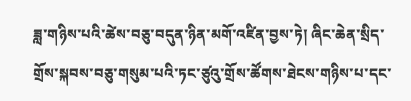ཟླ་གཉིས་པའི་ཚེས་བཅུ་བདུན་ཉིན་མགོ་འཛིན་བྱས་ཏེ། ཞིང་ཆེན་སྲིད་གྲོས་སྐབས་བཅུ་གསུམ་པའི་ཏང་ཙུའུ་གྲོས་ཚོགས་ཐེངས་གཉིས་པ་དང་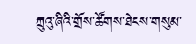ཀྲུའུ་ཞིའི་གྲོས་ཚོགས་ཐེངས་གསུམ་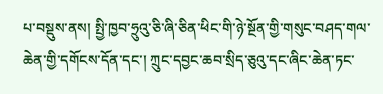པ་བསྡུས་ནས། སྤྱི་ཁྱབ་ཧྲུའུ་ཅི་ཞི་ཅིན་ཕིང་གི་ཉེ་སྔོན་གྱི་གསུང་བཤད་གལ་ཆེན་གྱི་དགོངས་དོན་དང་། ཀྲུང་དབྱང་ཆབ་སྲིད་ཅུའུ་དང་ཞིང་ཆེན་ཏང་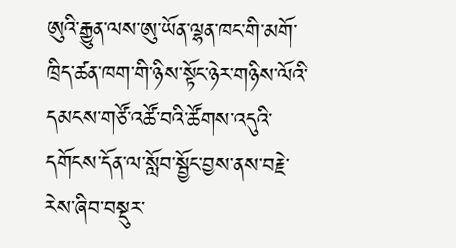ཨུའི་རྒྱུན་ལས་ཨུ་ཡོན་ལྷན་ཁང་གི་མགོ་ཁྲིད་ཚན་ཁག་གི་ཉིས་སྟོང་ཉེར་གཉིས་ལོའི་དམངས་གཙོ་འཚོ་བའི་ཚོགས་འདུའི་དགོངས་དོན་ལ་སློབ་སྦྱོང་བྱས་ནས་བརྗེ་རེས་ཞིབ་བསྡུར་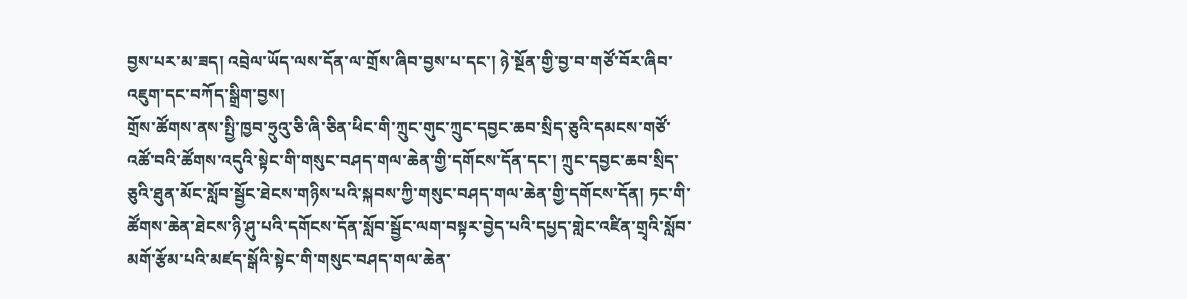བྱས་པར་མ་ཟད། འབྲེལ་ཡོད་ལས་དོན་ལ་གྲོས་ཞིབ་བྱས་པ་དང་། ཉེ་སྔོན་གྱི་བྱ་བ་གཙོ་བོར་ཞིབ་འཇུག་དང་བཀོད་སྒྲིག་བྱས།
གྲོས་ཚོགས་ནས་སྤྱི་ཁྱབ་ཧྲུའུ་ཅི་ཞི་ཅིན་ཕིང་གི་ཀྲུང་གུང་ཀྲུང་དབྱང་ཆབ་སྲིད་ཅུའི་དམངས་གཙོ་འཚོ་བའི་ཚོགས་འདུའི་སྟེང་གི་གསུང་བཤད་གལ་ཆེན་གྱི་དགོངས་དོན་དང་། ཀྲུང་དབྱང་ཆབ་སྲིད་ཅུའི་ཐུན་མོང་སློབ་སྦྱོང་ཐེངས་གཉིས་པའི་སྐབས་ཀྱི་གསུང་བཤད་གལ་ཆེན་གྱི་དགོངས་དོན། ཏང་གི་ཚོགས་ཆེན་ཐེངས་ཉི་ཤུ་པའི་དགོངས་དོན་སློབ་སྦྱོང་ལག་བསྟར་བྱེད་པའི་དཔྱད་གླེང་འཛིན་གྲྭའི་སློབ་མགོ་རྩོམ་པའི་མཛད་སྒོའི་སྟེང་གི་གསུང་བཤད་གལ་ཆེན་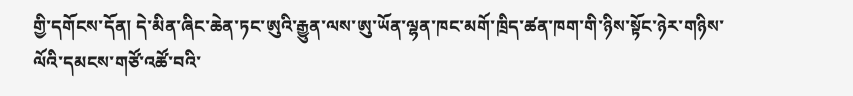གྱི་དགོངས་དོན། དེ་མིན་ཞིང་ཆེན་ཏང་ཨུའི་རྒྱུན་ལས་ཨུ་ཡོན་ལྷན་ཁང་མགོ་ཁྲིད་ཚན་ཁག་གི་ཉིས་སྟོང་ཉེར་གཉིས་ལོའི་དམངས་གཙོ་འཚོ་བའི་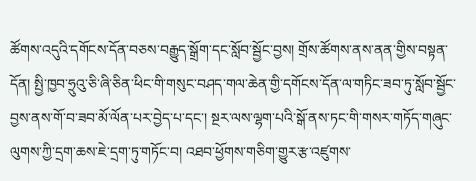ཚོགས་འདུའི་དགོངས་དོན་བཅས་བརྒྱུད་སྒྲོག་དང་སློབ་སྦྱོང་བྱས། གྲོས་ཚོགས་ནས་ནན་གྱིས་བསྟན་དོན། སྤྱི་ཁྱབ་ཧྲུའུ་ཅི་ཞི་ཅིན་ཕིང་གི་གསུང་བཤད་གལ་ཆེན་གྱི་དགོངས་དོན་ལ་གཏིང་ཟབ་ཏུ་སློབ་སྦྱོང་བྱས་ནས་གོ་བ་ཟབ་མོ་ལོན་པར་བྱེད་པ་དང་། སྔར་ལས་ལྷག་པའི་སྒོ་ནས་ཏང་གི་གསར་གཏོད་གཞུང་ལུགས་ཀྱི་དྲག་ཆས་ཇེ་དྲག་ཏུ་གཏོང་བ། འཐབ་ཕྱོགས་གཅིག་གྱུར་རྩ་འཛུགས་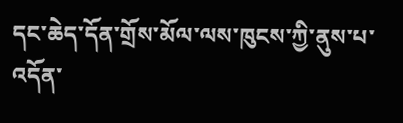དང་ཆེད་དོན་གྲོས་མོལ་ལས་ཁུངས་ཀྱི་ནུས་པ་འདོན་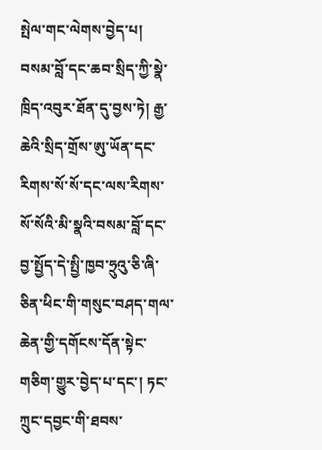སྤེལ་གང་ལེགས་བྱེད་པ། བསམ་བློ་དང་ཆབ་སྲིད་ཀྱི་སྣེ་ཁྲིད་འབུར་ཐོན་དུ་བྱས་ཏེ། རྒྱ་ཆེའི་སྲིད་གྲོས་ཨུ་ཡོན་དང་རིགས་སོ་སོ་དང་ལས་རིགས་སོ་སོའི་མི་སྣའི་བསམ་བློ་དང་བྱ་སྤྱོད་དེ་སྤྱི་ཁྱབ་ཧྲུའུ་ཅི་ཞི་ཅིན་ཕིང་གི་གསུང་བཤད་གལ་ཆེན་གྱི་དགོངས་དོན་སྟེང་གཅིག་གྱུར་བྱེད་པ་དང་། ཏང་ཀྲུང་དབྱང་གི་ཐབས་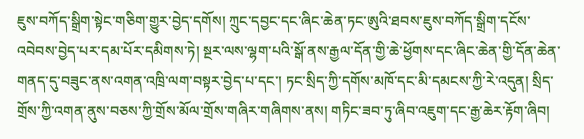ཇུས་བཀོད་སྒྲིག་སྟེང་གཅིག་གྱུར་བྱེད་དགོས། ཀྲུང་དབྱང་དང་ཞིང་ཆེན་ཏང་ཨུའི་ཐབས་ཇུས་བཀོད་སྒྲིག་དངོས་འབེབས་བྱེད་པར་དམ་པོར་དམིགས་ཏེ། སྔར་ལས་ལྷག་པའི་སྒོ་ནས་རྒྱལ་དོན་གྱི་ཆེ་ཕྱོགས་དང་ཞིང་ཆེན་གྱི་དོན་ཆེན་གནད་དུ་བཟུང་ནས་འགན་འཁྲི་ལག་བསྟར་བྱེད་པ་དང་། ཏང་སྲིད་ཀྱི་དགོས་མཁོ་དང་མི་དམངས་ཀྱི་རེ་འདུན། སྲིད་གྲོས་ཀྱི་འགན་ནུས་བཅས་ཀྱི་གྲོས་མོལ་གྲོས་གཞིར་གཞིགས་ནས། གཏིང་ཟབ་ཏུ་ཞིབ་འཇུག་དང་རྒྱ་ཆེར་རྟོག་ཞིབ།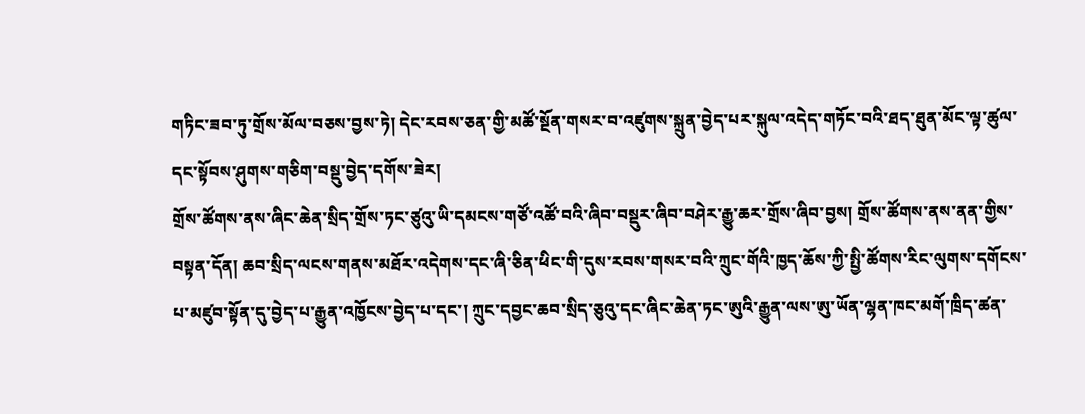གཏིང་ཟབ་ཏུ་གྲོས་མོལ་བཅས་བྱས་ཏེ། དེང་རབས་ཅན་གྱི་མཚོ་སྔོན་གསར་བ་འཛུགས་སྐྲུན་བྱེད་པར་སྐུལ་འདེད་གཏོང་བའི་ཐད་ཐུན་མོང་ལྟ་ཚུལ་དང་སྟོབས་ཤུགས་གཅིག་བསྡུ་བྱེད་དགོས་ཟེར།
གྲོས་ཚོགས་ནས་ཞིང་ཆེན་སྲིད་གྲོས་ཏང་ཙུའུ་ཡི་དམངས་གཙོ་འཚོ་བའི་ཞིབ་བསྡུར་ཞིབ་བཤེར་རྒྱུ་ཆར་གྲོས་ཞིབ་བྱས། གྲོས་ཚོགས་ནས་ནན་གྱིས་བསྟན་དོན། ཆབ་སྲིད་ལངས་གནས་མཐོར་འདེགས་དང་ཞི་ཅིན་ཕིང་གི་དུས་རབས་གསར་བའི་ཀྲུང་གོའི་ཁྱད་ཆོས་ཀྱི་སྤྱི་ཚོགས་རིང་ལུགས་དགོངས་པ་མཛུབ་སྟོན་དུ་བྱེད་པ་རྒྱུན་འཁྱོངས་བྱེད་པ་དང་། ཀྲུང་དབྱང་ཆབ་སྲིད་ཅུའུ་དང་ཞིང་ཆེན་ཏང་ཨུའི་རྒྱུན་ལས་ཨུ་ཡོན་ལྷན་ཁང་མགོ་ཁྲིད་ཚན་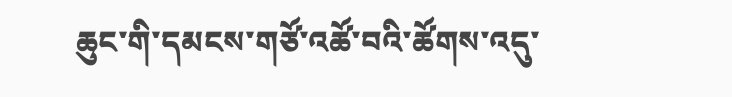ཆུང་གི་དམངས་གཙོ་འཚོ་བའི་ཚོགས་འདུ་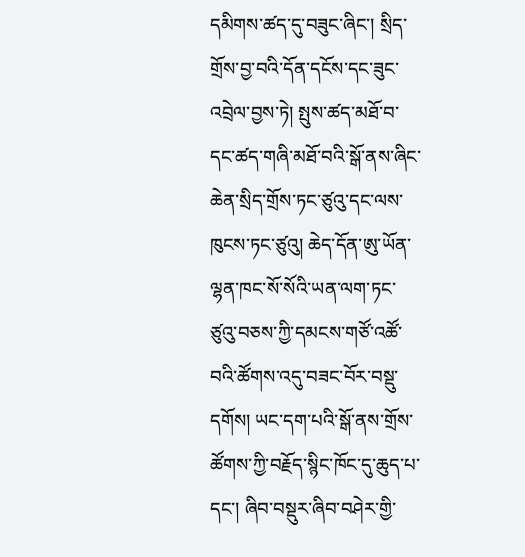དམིགས་ཚད་དུ་བཟུང་ཞིང་། སྲིད་གྲོས་བྱ་བའི་དོན་དངོས་དང་ཟུང་འབྲེལ་བྱས་ཏེ། སྤུས་ཚད་མཐོ་བ་དང་ཚད་གཞི་མཐོ་བའི་སྒོ་ནས་ཞིང་ཆེན་སྲིད་གྲོས་ཏང་ཙུའུ་དང་ལས་ཁུངས་ཏང་ཙུའུ། ཆེད་དོན་ཨུ་ཡོན་ལྷན་ཁང་སོ་སོའི་ཡན་ལག་ཏང་ཙུའུ་བཅས་ཀྱི་དམངས་གཙོ་འཚོ་བའི་ཚོགས་འདུ་བཟང་བོར་བསྡུ་དགོས། ཡང་དག་པའི་སྒོ་ནས་གྲོས་ཚོགས་ཀྱི་བརྗོད་སྙིང་ཁོང་དུ་ཆུད་པ་དང་། ཞིབ་བསྡུར་ཞིབ་བཤེར་གྱི་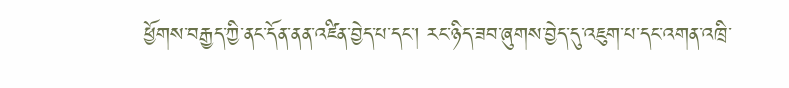ཕྱོགས་བརྒྱད་ཀྱི་ནང་དོན་ནན་འཛིན་བྱེད་པ་དང་། རང་ཉིད་ཟབ་ཞུགས་བྱེད་དུ་འཇུག་པ་དང་འགན་འཁྲི་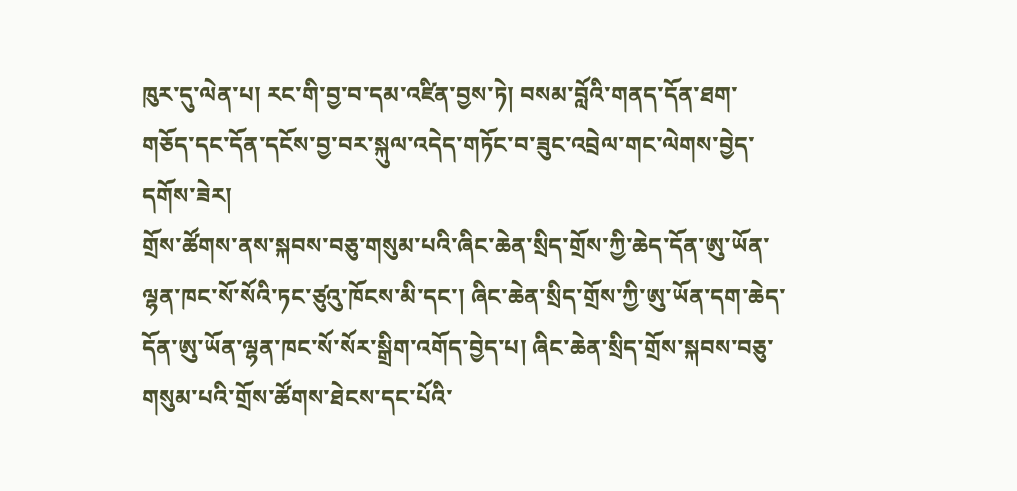ཁུར་དུ་ལེན་པ། རང་གི་བྱ་བ་དམ་འཛིན་བྱས་ཏེ། བསམ་བློའི་གནད་དོན་ཐག་གཅོད་དང་དོན་དངོས་བྱ་བར་སྐུལ་འདེད་གཏོང་བ་ཟུང་འབྲེལ་གང་ལེགས་བྱེད་དགོས་ཟེར།
གྲོས་ཚོགས་ནས་སྐབས་བཅུ་གསུམ་པའི་ཞིང་ཆེན་སྲིད་གྲོས་ཀྱི་ཆེད་དོན་ཨུ་ཡོན་ལྷན་ཁང་སོ་སོའི་ཏང་ཙུའུ་ཁོངས་མི་དང་། ཞིང་ཆེན་སྲིད་གྲོས་ཀྱི་ཨུ་ཡོན་དག་ཆེད་དོན་ཨུ་ཡོན་ལྷན་ཁང་སོ་སོར་སྒྲིག་འགོད་བྱེད་པ། ཞིང་ཆེན་སྲིད་གྲོས་སྐབས་བཅུ་གསུམ་པའི་གྲོས་ཚོགས་ཐེངས་དང་པོའི་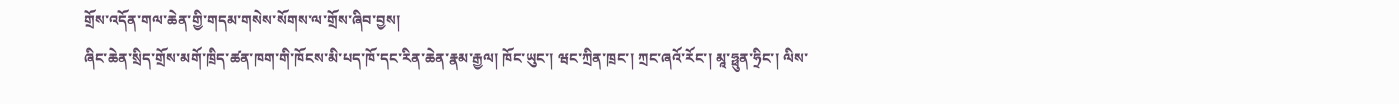གྲོས་འདོན་གལ་ཆེན་གྱི་གདམ་གསེས་སོགས་ལ་གྲོས་ཞིབ་བྱས།
ཞིང་ཆེན་སྲིད་གྲོས་མགོ་ཁྲིད་ཚན་ཁག་གི་ཁོངས་མི་པད་ཁོ་དང་རིན་ཆེན་རྣམ་རྒྱལ། ཁོང་ཡུང་། ཝང་ཀྲིན་ཁྲང་། ཀྲང་ཞའོ་རོང་། མཱ་ཧྥུན་ཧྲིང་། ལིས་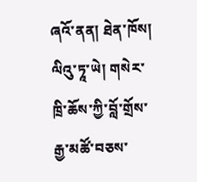ཞའོ་ནན། ཐེན་ཁོས། ལིའུ་ཏཱ་ཡེ། གསེར་ཁྲི་ཆོས་ཀྱི་བློ་གྲོས་རྒྱ་མཚོ་བཅས་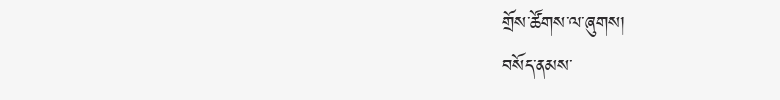གྲོས་ཚོགས་ལ་ཞུགས།
བསོད་ནམས་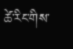ཚེ་རིང་གིས་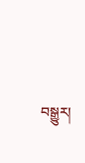བསྒྱུར།